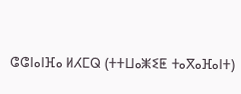ⵛⵛⵏⴰⵏⴼⴰ ⵍⵃⵎⵕ (ⵜⵜⵡⴰⵥⵉⵟ ⵜⴰⴳⴰⴼⴰⵏⵜ)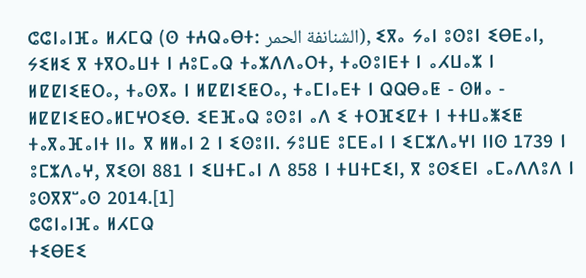ⵛⵛⵏⴰⵏⴼⴰ ⵍⵃⵎⵕ (ⵙ ⵜⵄⵕⴰⴱⵜ: الشنانفة الحمر), ⵉⴳⴰ ⵢⴰⵏ ⵓⵙⵓⵏ ⵉⴱⴹⴰⵏ, ⵢⵉⵍⵉ ⴳ ⵜⴳⵔⴰⵡⵜ ⵏ ⵄⵓⵎⴰⵕ ⵜⴰⵣⴷⴷⴰⵔⵜ, ⵜⴰⵙⵓⵏⴹⵜ ⵏ ⴰⵃⵡⴰⵣ ⵏ ⵍⵇⵇⵏⵉⵟⵔⴰ, ⵜⴰⵙⴳⴰ ⵏ ⵍⵇⵇⵏⵉⵟⵔⴰ, ⵜⴰⵎⵏⴰⴹⵜ ⵏ ⵕⵕⴱⴰⵟ - ⵙⵍⴰ - ⵍⵇⵇⵏⵉⵟⵔⴰⵍⵎⵖⵔⵉⴱ. ⵉⴹⴼⴰⵕ ⵓⵙⵓⵏ ⴰⴷ ⵉ ⵜⵔⴼⵉⵇⵜ ⵏ ⵜⵜⵡⴰⵥⵉⵟ ⵜⴰⴳⴰⴼⴰⵏⵜ ⵏⵏⴰ ⴳ ⵍⵍⴰⵏ 2 ⵏ ⵉⵙⵓⵏⵏ. ⵢⵓⵡⴹ ⵓⵎⴹⴰⵏ ⵏ ⵉⵎⵣⴷⴰⵖⵏ ⵏⵏⵙ 1739 ⵏ ⵓⵎⵣⴷⴰⵖ, ⴳⵉⵙⵏ 881 ⵏ ⵉⵡⵜⵎⴰⵏ ⴷ 858 ⵏ ⵜⵡⵜⵎⵉⵏ, ⴳ ⵓⵙⵉⴹⵏ ⴰⵎⴰⴷⴷⵓⴷ ⵏ ⵓⵙⴳⴳⵯⴰⵙ 2014.[1]
ⵛⵛⵏⴰⵏⴼⴰ ⵍⵃⵎⵕ
ⵜⵉⴱⴹⵉ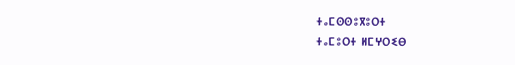ⵜⴰⵎⵙⵙⵓⴳⵓⵔⵜ
ⵜⴰⵎⵓⵔⵜ ⵍⵎⵖⵔⵉⴱ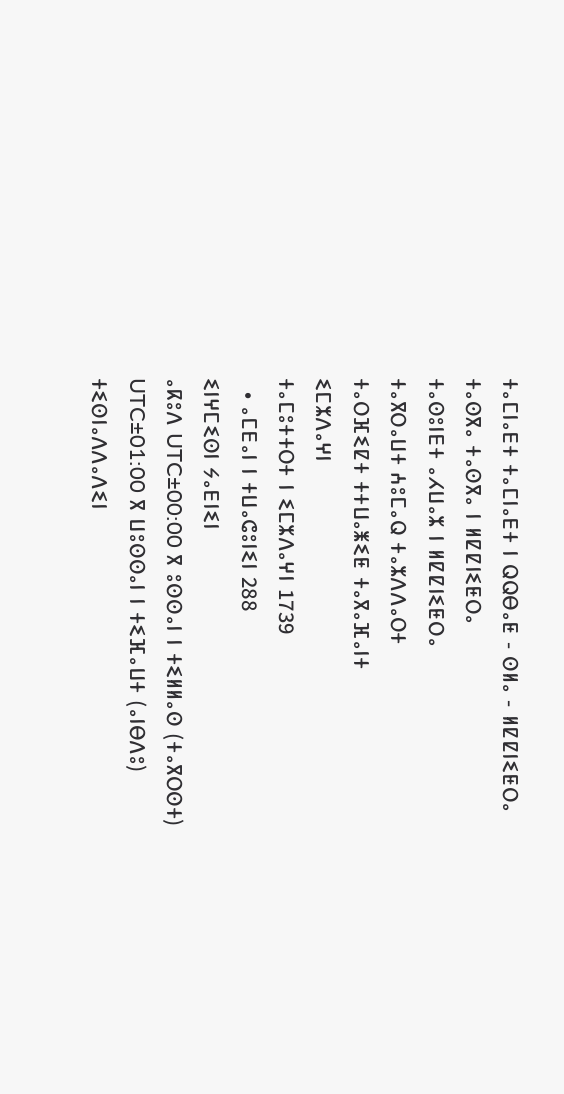ⵜⴰⵎⵏⴰⴹⵜ ⵜⴰⵎⵏⴰⴹⵜ ⵏ ⵕⵕⴱⴰⵟ - ⵙⵍⴰ - ⵍⵇⵇⵏⵉⵟⵔⴰ
ⵜⴰⵙⴳⴰ ⵜⴰⵙⴳⴰ ⵏ ⵍⵇⵇⵏⵉⵟⵔⴰ
ⵜⴰⵙⵓⵏⴹⵜ ⴰⵃⵡⴰⵣ ⵏ ⵍⵇⵇⵏⵉⵟⵔⴰ
ⵜⴰⴳⵔⴰⵡⵜ ⵄⵓⵎⴰⵕ ⵜⴰⵣⴷⴷⴰⵔⵜ
ⵜⴰⵔⴼⵉⵇⵜ ⵜⵜⵡⴰⵥⵉⵟ ⵜⴰⴳⴰⴼⴰⵏⵜ
ⵉⵎⵣⴷⴰⵖⵏ
ⵜⴰⵎⵓⵜⵜⵔⵜ ⵏ ⵉⵎⵣⴷⴰⵖⵏ 1739
  • ⴰⵎⴹⴰⵏ ⵏ ⵜⵡⴰⵛⵓⵏⵉⵏ 288
ⵉⵏⵖⵎⵉⵙⵏ ⵢⴰⴹⵏⵉⵏ
ⴰⴽⵓⴷ UTC±00:00 ⴳ ⵓⵙⵙⴰⵏ ⵏ ⵜⵉⵍⵍⴰⵙ (ⵜⴰⴳⵔⵙⵜ)
UTC±01:00 ⴳ ⵡⵓⵙⵙⴰⵏ ⵏ ⵜⵉⴼⴰⵡⵜ (ⴰⵏⴱⴷⵓ)
ⵜⵉⵙⵏⴰⴷⴷⴰⴷⵉⵏ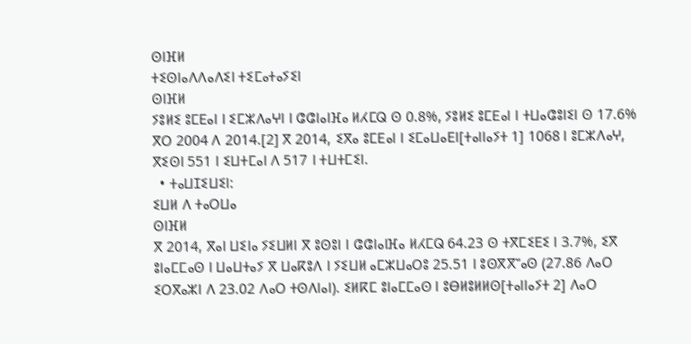ⵙⵏⴼⵍ
ⵜⵉⵙⵏⴰⴷⴷⴰⴷⵉⵏ ⵜⵉⵎⴰⵜⴰⵢⵉⵏ
ⵙⵏⴼⵍ
ⵢⵓⵍⵉ ⵓⵎⴹⴰⵏ ⵏ ⵉⵎⵣⴷⴰⵖⵏ ⵏ ⵛⵛⵏⴰⵏⴼⴰ ⵍⵃⵎⵕ ⵙ 0.8%, ⵢⵓⵍⵉ ⵓⵎⴹⴰⵏ ⵏ ⵜⵡⴰⵛⵓⵏⵉⵏ ⵙ 17.6% ⴳⵔ 2004 ⴷ 2014.[2] ⴳ 2014, ⵉⴳⴰ ⵓⵎⴹⴰⵏ ⵏ ⵉⵎⴰⵡⴰⴹⵏ[ⵜⴰⵏⵏⴰⵢⵜ 1] 1068 ⵏ ⵓⵎⵣⴷⴰⵖ, ⴳⵉⵙⵏ 551 ⵏ ⵉⵡⵜⵎⴰⵏ ⴷ 517 ⵏ ⵜⵡⵜⵎⵉⵏ.
  • ⵜⴰⵡⵊⵉⵡⵉⵏ:
ⵉⵡⵍ ⴷ ⵜⴰⵔⵡⴰ
ⵙⵏⴼⵍ
ⴳ 2014, ⴳⴰⵏ ⵡⵉⵏⴰ ⵢⵉⵡⵍⵏ ⴳ ⵓⵙⵓⵏ ⵏ ⵛⵛⵏⴰⵏⴼⴰ ⵍⵃⵎⵕ 64.23 ⵙ ⵜⴳⵎⵉⴹⵉ ⵏ 3.7%, ⵉⴳ ⵓⵏⴰⵎⵎⴰⵙ ⵏ ⵡⴰⵡⵜⴰⵢ ⴳ ⵡⴰⴽⵓⴷ ⵏ ⵢⵉⵡⵍ ⴰⵎⵣⵡⴰⵔⵓ 25.51 ⵏ ⵓⵙⴳⴳⵯⴰⵙ (27.86 ⴷⴰⵔ ⵉⵔⴳⴰⵣⵏ ⴷ 23.02 ⴷⴰⵔ ⵜⵙⴷⵏⴰⵏ). ⵉⵍⴽⵎ ⵓⵏⴰⵎⵎⴰⵙ ⵏ ⵓⴱⵍⵓⵍⵍⵙ[ⵜⴰⵏⵏⴰⵢⵜ 2] ⴷⴰⵔ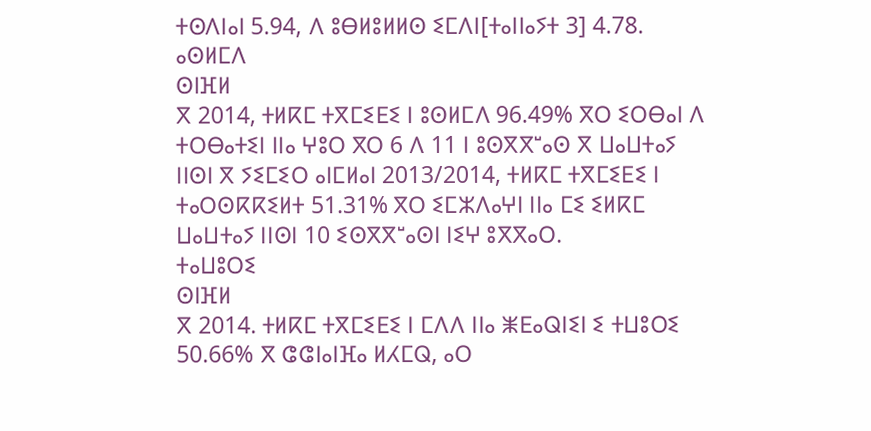ⵜⵙⴷⵏⴰⵏ 5.94, ⴷ ⵓⴱⵍⵓⵍⵍⵙ ⵉⵎⴷⵏ[ⵜⴰⵏⵏⴰⵢⵜ 3] 4.78.
ⴰⵙⵍⵎⴷ
ⵙⵏⴼⵍ
ⴳ 2014, ⵜⵍⴽⵎ ⵜⴳⵎⵉⴹⵉ ⵏ ⵓⵙⵍⵎⴷ 96.49% ⴳⵔ ⵉⵔⴱⴰⵏ ⴷ ⵜⵔⴱⴰⵜⵉⵏ ⵏⵏⴰ ⵖⵓⵔ ⴳⵔ 6 ⴷ 11 ⵏ ⵓⵙⴳⴳⵯⴰⵙ ⴳ ⵡⴰⵡⵜⴰⵢ ⵏⵏⵙⵏ ⴳ ⵢⵉⵎⵉⵔ ⴰⵏⵎⵍⴰⵏ 2013/2014, ⵜⵍⴽⵎ ⵜⴳⵎⵉⴹⵉ ⵏ ⵜⴰⵔⵙⴽⴽⵉⵍⵜ 51.31% ⴳⵔ ⵉⵎⵣⴷⴰⵖⵏ ⵏⵏⴰ ⵎⵉ ⵉⵍⴽⵎ ⵡⴰⵡⵜⴰⵢ ⵏⵏⵙⵏ 10 ⵉⵙⴳⴳⵯⴰⵙⵏ ⵏⵉⵖ ⵓⴳⴳⴰⵔ.
ⵜⴰⵡⵓⵔⵉ
ⵙⵏⴼⵍ
ⴳ 2014. ⵜⵍⴽⵎ ⵜⴳⵎⵉⴹⵉ ⵏ ⵎⴷⴷ ⵏⵏⴰ ⵥⴹⴰⵕⵏⵉⵏ ⵉ ⵜⵡⵓⵔⵉ 50.66% ⴳ ⵛⵛⵏⴰⵏⴼⴰ ⵍⵃⵎⵕ, ⴰⵔ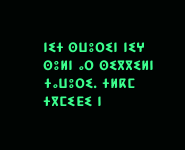ⵏⵉⵜ ⵙⵡⵓⵔⵉⵏ ⵏⵉⵖ ⵙⵓⵍⵏ ⴰⵔ ⵙⵉⴳⴳⵉⵍⵏ ⵜⴰⵡⵓⵔⵉ. ⵜⵍⴽⵎ ⵜⴳⵎⵉⴹⵉ ⵏ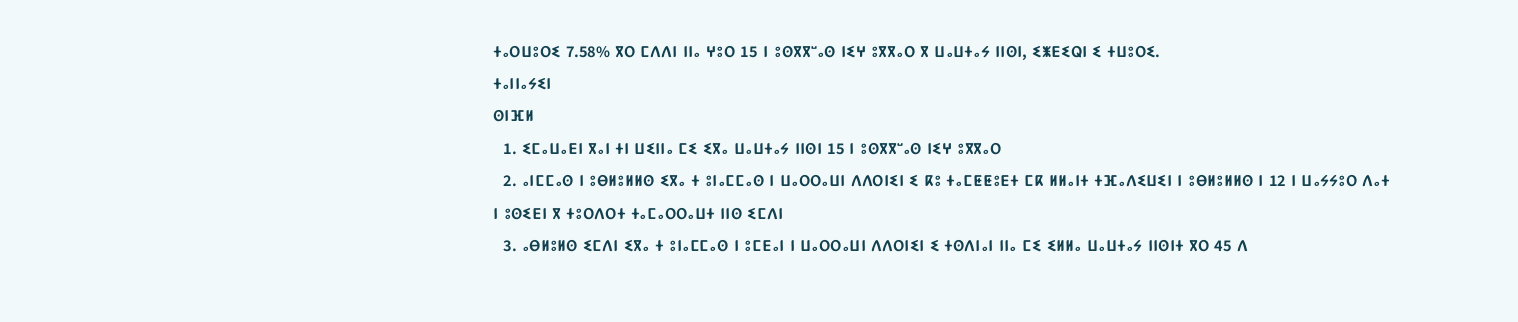ⵜⴰⵔⵡⵓⵔⵉ 7.58% ⴳⵔ ⵎⴷⴷⵏ ⵏⵏⴰ ⵖⵓⵔ 15 ⵏ ⵓⵙⴳⴳⵯⴰⵙ ⵏⵉⵖ ⵓⴳⴳⴰⵔ ⴳ ⵡⴰⵡⵜⴰⵢ ⵏⵏⵙⵏ, ⵉⵥⴹⵉⵕⵏ ⵉ ⵜⵡⵓⵔⵉ.
ⵜⴰⵏⵏⴰⵢⵉⵏ
ⵙⵏⴼⵍ
  1. ⵉⵎⴰⵡⴰⴹⵏ ⴳⴰⵏ ⵜⵏ ⵡⵉⵏⵏⴰ ⵎⵉ ⵉⴳⴰ ⵡⴰⵡⵜⴰⵢ ⵏⵏⵙⵏ 15 ⵏ ⵓⵙⴳⴳⵯⴰⵙ ⵏⵉⵖ ⵓⴳⴳⴰⵔ
  2. ⴰⵏⵎⵎⴰⵙ ⵏ ⵓⴱⵍⵓⵍⵍⵙ ⵉⴳⴰ ⵜ ⵓⵏⴰⵎⵎⴰⵙ ⵏ ⵡⴰⵔⵔⴰⵡⵏ ⴷⴷⵔⵏⵉⵏ ⵉ ⴽⵓ ⵜⴰⵎⵟⵟⵓⴹⵜ ⵎⴽ ⵍⵍⴰⵏⵜ ⵜⴼⴰⴷⵉⵡⵉⵏ ⵏ ⵓⴱⵍⵓⵍⵍⵙ ⵏ 12 ⵏ ⵡⴰⵢⵢⵓⵔ ⴷⴰⵜ ⵏ ⵓⵙⵉⴹⵏ ⴳ ⵜⵓⵔⴷⵔⵜ ⵜⴰⵎⴰⵔⵔⴰⵡⵜ ⵏⵏⵙ ⵉⵎⴷⵏ
  3. ⴰⴱⵍⵓⵍⵙ ⵉⵎⴷⵏ ⵉⴳⴰ ⵜ ⵓⵏⴰⵎⵎⴰⵙ ⵏ ⵓⵎⴹⴰⵏ ⵏ ⵡⴰⵔⵔⴰⵡⵏ ⴷⴷⵔⵏⵉⵏ ⵉ ⵜⵙⴷⵏⴰⵏ ⵏⵏⴰ ⵎⵉ ⵉⵍⵍⴰ ⵡⴰⵡⵜⴰⵢ ⵏⵏⵙⵏⵜ ⴳⵔ 45 ⴷ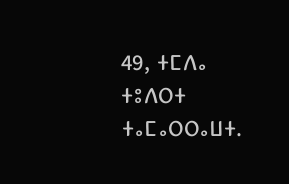49, ⵜⵎⴷⴰ ⵜⵓⴷⵔⵜ ⵜⴰⵎⴰⵔⵔⴰⵡⵜ.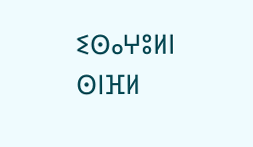ⵉⵙⴰⵖⵓⵍⵏ
ⵙⵏⴼⵍ